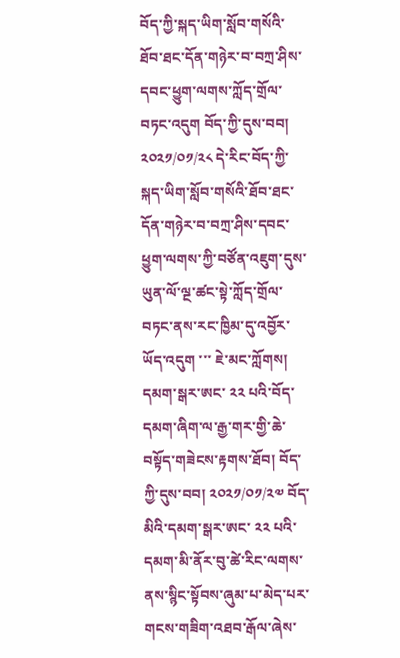བོད་ཀྱི་སྐད་ཡིག་སློབ་གསོའི་ཐོབ་ཐང་དོན་གཉེར་བ་བཀྲ་ཤིས་དབང་ཕྱུག་ལགས་ཀློད་གྲོལ་བཏང་འདུག བོད་ཀྱི་དུས་བབ། ༢༠༢༡/༠༡/༢༨ དེ་རིང་བོད་ཀྱི་སྐད་ཡིག་སློབ་གསོའི་ཐོབ་ཐང་དོན་གཉེར་བ་བཀྲ་ཤིས་དབང་ཕྱུག་ལགས་ཀྱི་བཙོན་འཇུག་དུས་ཡུན་ལོ་ལྔ་ཚང་སྟེ་ཀློད་གྲོལ་བཏང་ནས་རང་ཁྱིམ་དུ་འབྱོར་ཡོད་འདུག ་་་ ཇེ་མང་ཀློགས།
དམག་སྒར་ཨང་ ༢༢ པའི་བོད་དམག་ཞིག་ལ་རྒྱ་གར་གྱི་ཆེ་བསྟོད་གཟེངས་རྟགས་ཐོབ། བོད་ཀྱི་དུས་བབ། ༢༠༢༡/༠༡/༢༧ བོད་མིའི་དམག་སྒར་ཨང་ ༢༢ པའི་དམག་མི་ནོར་བུ་ཚེ་རིང་ལགས་ནས་སྙིང་སྟོབས་ཞུམ་པ་མེད་པར་གངས་གཟིག་འཐབ་རྒོལ་ཞེས་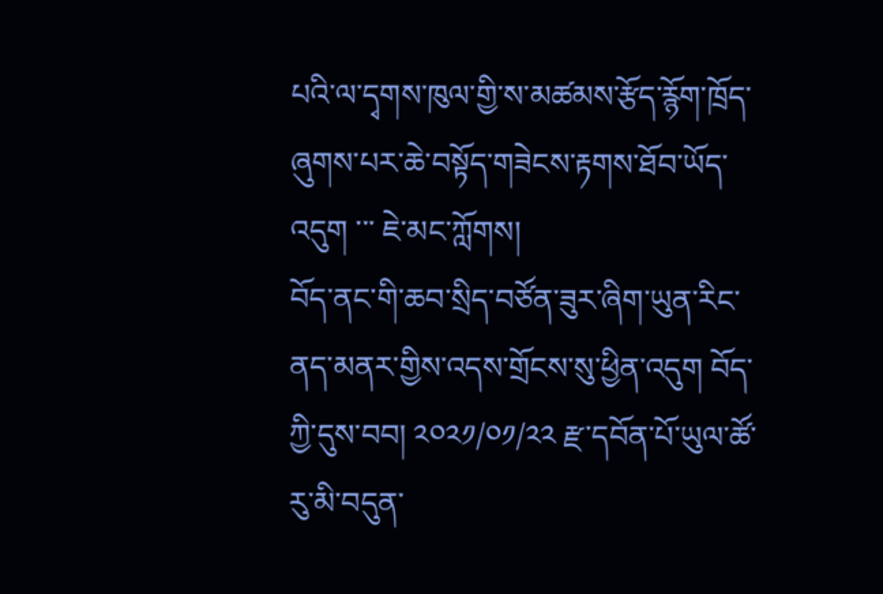པའི་ལ་དྭགས་ཁུལ་གྱི་ས་མཚམས་རྩོད་རྙོག་ཁྲོད་ཞུགས་པར་ཆེ་བསྟོད་གཟེངས་རྟགས་ཐོབ་ཡོད་འདུག ་་་ ཇེ་མང་ཀློགས།
བོད་ནང་གི་ཆབ་སྲིད་བཙོན་ཟུར་ཞིག་ཡུན་རིང་ནད་མནར་གྱིས་འདས་གྲོངས་སུ་ཕྱིན་འདུག བོད་ཀྱི་དུས་བབ། ༢༠༢༡/༠༡/༢༢ རྫ་དབོན་པོ་ཡུལ་ཚོ་རུ་མི་བདུན་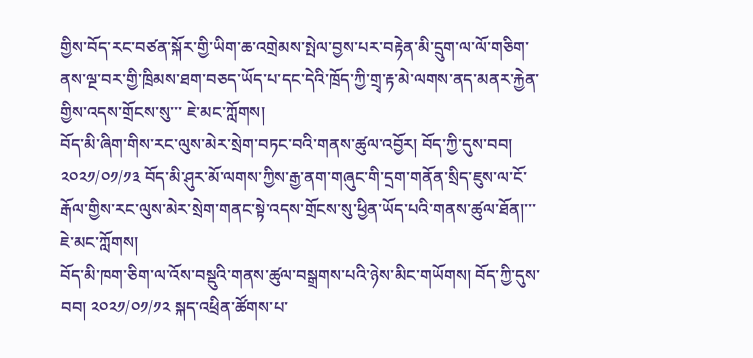གྱིས་བོད་རང་བཙན་སྐོར་གྱི་ཡིག་ཆ་འགྲེམས་སྤེལ་བྱས་པར་བརྟེན་མི་དྲུག་ལ་ལོ་གཅིག་ནས་ལྔ་བར་གྱི་ཁྲིམས་ཐག་བཅད་ཡོད་པ་དང་དེའི་ཁྲོད་ཀྱི་གྲྭ་རྟ་མེ་ལགས་ནད་མནར་རྐྱེན་གྱིས་འདས་གྲོངས་སུ་་་ ཇེ་མང་ཀློགས།
བོད་མི་ཞིག་གིས་རང་ལུས་མེར་སྲེག་བཏང་བའི་གནས་ཚུལ་འབྱོར། བོད་ཀྱི་དུས་བབ། ༢༠༢༡/༠༡/༡༣ བོད་མི་ཤུར་མོ་ལགས་ཀྱིས་རྒྱ་ནག་གཞུང་གི་དྲག་གནོན་སྲིད་ཇུས་ལ་ངོ་རྒོལ་གྱིས་རང་ལུས་མེར་སྲེག་གནང་སྟེ་འདས་གྲོངས་སུ་ཕྱིན་ཡོད་པའི་གནས་ཚུལ་ཐོན།་་་ ཇེ་མང་ཀློགས།
བོད་མི་ཁག་ཅིག་ལ་འོས་བསྡུའི་གནས་ཚུལ་བསྒྲགས་པའི་ཉེས་མིང་གཡོགས། བོད་ཀྱི་དུས་བབ། ༢༠༢༡/༠༡/༡༢ སྐད་འཕྲིན་ཚོགས་པ་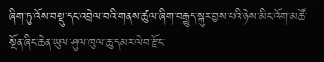ཞིག་ཏུ་འོས་བསྡུ་དང་འབྲེལ་བའི་གནས་ཚུལ་ཞིག་བརྒྱུད་སྐུར་བྱས་པའི་ཉེས་མིང་འོག་མཚོ་སྔོན་ཞིང་ཆེན་ཡུལ་ཤུལ་ཁུལ་ཆུ་དམར་ལེབ་རྫོང་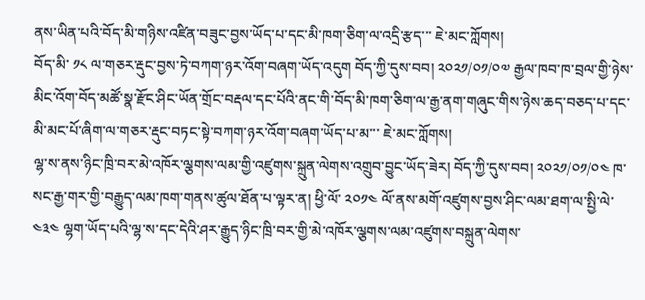ནས་ཡིན་པའི་བོད་མི་གཉིས་འཛིན་བཟུང་བྱས་ཡོད་པ་དང་མི་ཁག་ཅིག་ལ་འདྲི་རྩད་་་ ཇེ་མང་ཀློགས།
བོད་མི་ ༡༨ ལ་གཅར་རྡུང་བྱས་ཏེ་བཀག་ཉར་འོག་བཞག་ཡོད་འདུག བོད་ཀྱི་དུས་བབ། ༢༠༢༡/༠༡/༠༧ རྒྱལ་ཁབ་ཁ་བྲལ་གྱི་ཉེས་མིང་འོག་བོད་མཚོ་སྣ་རྫོང་ཤིང་ཡོན་གྲོང་བརྡལ་དང་པོའི་ནང་གི་བོད་མི་ཁག་ཅིག་ལ་རྒྱ་ནག་གཞུང་གིས་ཉེས་ཆད་བཅད་པ་དང་མི་མང་པོ་ཞིག་ལ་གཅར་རྡུང་བཏང་སྟེ་བཀག་ཉར་འོག་བཞག་ཡོད་པ་མ་་་ ཇེ་མང་ཀློགས།
ལྷ་ས་ནས་ཉིང་ཁྲི་བར་མེ་འཁོར་ལྕགས་ལམ་གྱི་འཛུགས་སྐྲུན་ལེགས་འགྲུབ་བྱུང་ཡོད་ཟེར། བོད་ཀྱི་དུས་བབ། ༢༠༢༡/༠༡/༠༤ ཁ་སང་རྒྱ་གར་གྱི་བརྒྱུད་ལམ་ཁག་གནས་ཚུལ་ཐོན་པ་ལྟར་ན། ཕྱི་ལོ་ ༢༠༡༤ ལོ་ནས་མགོ་འཛུགས་བྱས་ཤིང་ལམ་ཐག་ལ་སྤྱི་ལེ་ ༤༣༤ ལྷག་ཡོད་པའི་ལྷ་ས་དང་དེའི་ཤར་རྒྱུད་ཉིང་ཁྲི་བར་གྱི་མེ་འཁོར་ལྕགས་ལམ་འཛུགས་བསྐྲུན་ལེགས་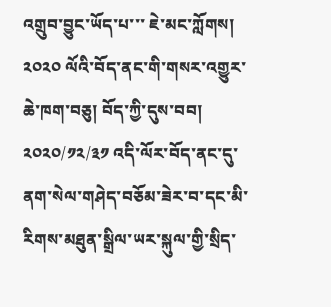འགྲུབ་བྱུང་ཡོད་པ་་་ ཇེ་མང་ཀློགས།
༢༠༢༠ ལོའི་བོད་ནང་གི་གསར་འགྱུར་ཆེ་ཁག་བཅུ། བོད་ཀྱི་དུས་བབ། ༢༠༢༠/༡༢/༣༡ འདི་ལོར་བོད་ནང་དུ་ནག་སེལ་གཤེད་བཅོམ་ཟེར་བ་དང་མི་རིགས་མཐུན་སྒྲིལ་ཡར་སྐུལ་གྱི་སྲིད་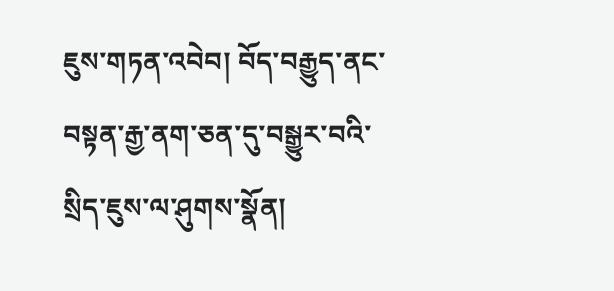ཇུས་གཏན་འབེབ། བོད་བརྒྱུད་ནང་བསྟན་རྒྱ་ནག་ཅན་དུ་བསྒྱུར་བའི་སྲིད་ཇུས་ལ་ཤུགས་སྣོན།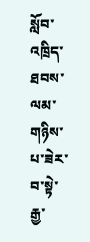སློབ་འཁྲིད་ཐབས་ལམ་གཉིས་པ་ཟེར་བ་སྟེ་རྒྱ་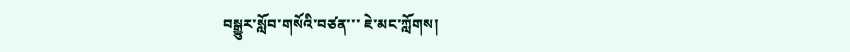བསྒྱུར་སློབ་གསོའི་བཙན་་་ ཇེ་མང་ཀློགས།